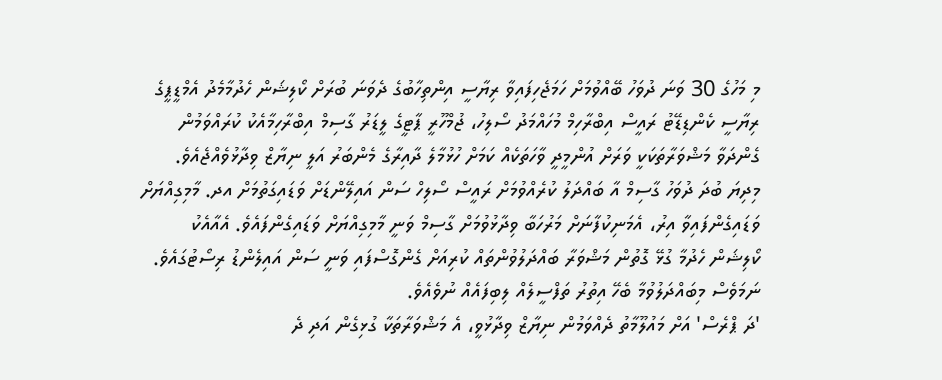މި މަހުގެ 30 ވަނަ ދުވަހު ބޭއްވުމަށް ހަމަޖެހިފައިވާ ރިޔާސީ އިންތިހާބުގެ ދެވަނަ ބުރަށް ކޯލިޝަން ހެދުމާމެދު އެމްޑީޕީގެ ރިޔާސީ ކެންޑިޑޭޓު ރައީސް އިބްރާހިމް މުހައްމަދު ސޯލިހު، ޖުމްހޫރީ ޕާޓީގެ ލީޑަރު ގާސިމް އިބްރާހިމާއެކު ކުރައްވަމުން ގެންދަވާ މަޝްވަރާތަކަކީ ވަރަށް އުންމީދީ ވާހަތަކެއް ކަމަށް ހުޅުމާލެ ދާއިރާގެ މެންބަރު އަލީ ނިޔާޒް ވިދާޅުވެއްޖެއެވެ.
މިދިޔަ ބުދަ ދުވަހު ގާސިމް އާ ބައްދަލު ކުރެއްވުމަށް ރައީސް ސޯލިހް ސަން އައިލޭންޑަށް ވަޑައިގަތުމަށް އދ. މާމިގިއްޔަށް ވަޑައިގެންފައިވާ އިރު، އެމަނިކުފާނަށް މަރުހަބާ ވިދާޅުވުމަށް ގާސިމް ވަނީ މާމިގިއްޔަށް ވަޑައިގެންފައެވެ. އެއާއެކު ކޯލިޝަން ހެދުމާ ގުޅޭ ގޮތުން މަޝްވަރާ ބައްދަލުވުންތައް ކުރިއަށް ގެންގޮސްފައި ވަނީ ސަން އައިލެންޑު ރިސޯޓުގައެވެ. ނަމަވެސް މިބައްދަލުވުމާ ބެހޭ އިތުރު ތަފްސީލެއް ލިބިފައެއް ނުވެއެވެ.
'ދަ ޕްރެސް' އަށް މައުލޫމާތު ދެއްވަމުން ނިޔާޒް ވިދާޅުވީ، އެ މަޝްވަރާތަކާ ގުޅިގެން އަދި ދެ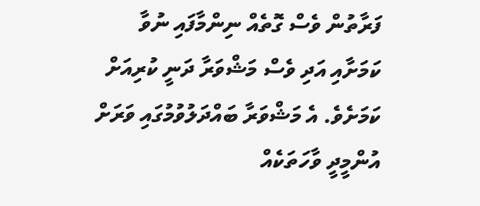ފަރާތުން ވެސް ގޮތެއް ނިންމާފައި ނުވާ ކަމަށާއި އަދި ވެސް މަޝްވަރާ ދަނީ ކުރިއަށް ކަމަށެވެ. އެ މަޝްވަރާ ބައްދަލުވުމުގައި ވަރަށް އުންމީދީ ވާހަތަކެއް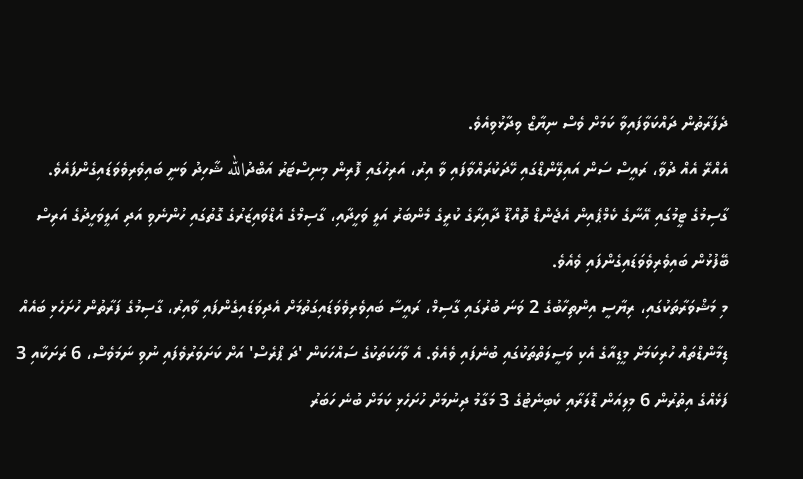ދެފަރާތުން ދައްކަވާފައިވާ ކަމަށް ވެސް ނިޔާޒް ވިދާޅުވިއެވެ.
އެއްރޭ އެއް ދުވާ، ރައީސް ސަން އައިލޭންޑްގައި ހޭދަކުރައްވާފައި ވާ އިރު، އަރިހުގައި ފޮރިން މިނިސްޓަރު އަބްދުالله ޝާހިދު ވަނީ ބައިވެރިވެވަޑައިގެންފައެވެ. ގާސިމުގެ ޓީމުގައި އޭނާގެ ކެމްޕެއިން އެޖެންޑް ތޮއްޑޫ ދާއިރާގެ ކުރީގެ މެންބަރު އަލީ ވަހީދާއި، ގާސިމްގެ އެޑްވައިޒަރުގެ ގޮތުގައި ހުންނެވި އަދި އަލީވަހީދުގެ އަރިސް ބޭފުޅުން ބައިވެރިވެވަޑައިގެންފައި ވެއެވެ.
މި މަޝްވަރާތަކުގައި، ރިޔާސީ އިންތިހާބުގެ 2 ވަނަ ބުރުގައި ގާސިމް، ރައީސާ ބައިވެރިވެވަޑައިގަތުމަށް އެދިވަޑައިގެންފައި ވާއިރު، ގާސިމުގެ ފަރާތުން ހުށަހެޅި ބައެއް ޑިމާންޑްތައް ހުރިކަމަށް މީޑިއާގެ އެކި ވަސީލަތްތަކުގައި ބުނެފައި ވެއެވެ. އެ ވާހަކަތަކުގެ ސައްހަކަން 'ދަ ޕްރެސް' އަށް ކަށަވަރުވެފައި ނުވި ނަމަވެސް، 6 ރަށަކާއި 3 ފަޅެއްގެ އިތުރުން 6 މިލިއަން ޑޮލަރާއި ކެބިނެޓުގެ 3 މަގާމު ދިނުމަށް ހުށަހެޅި ކަމަށް ބުނެ ހަބަރު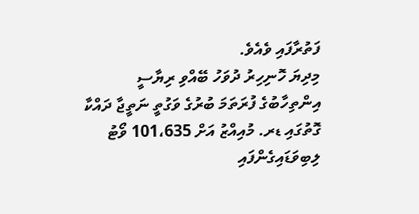ފަތުރާފައި ވެއެވެ.
މިދިޔަ ހޮނިހިރު ދުވަހު ބޭއްވި ރިޔާސީ އިންތިހާބުގެ ފުރަތަމަ ބުރުގެ ވަގުތީ ނަތީޖާ ދައްކާ ގޮތުގައި ޑރ. މުއިއްޒު އަށް 101،635 ވޯޓު ލިބިވަޑައިގެންފައި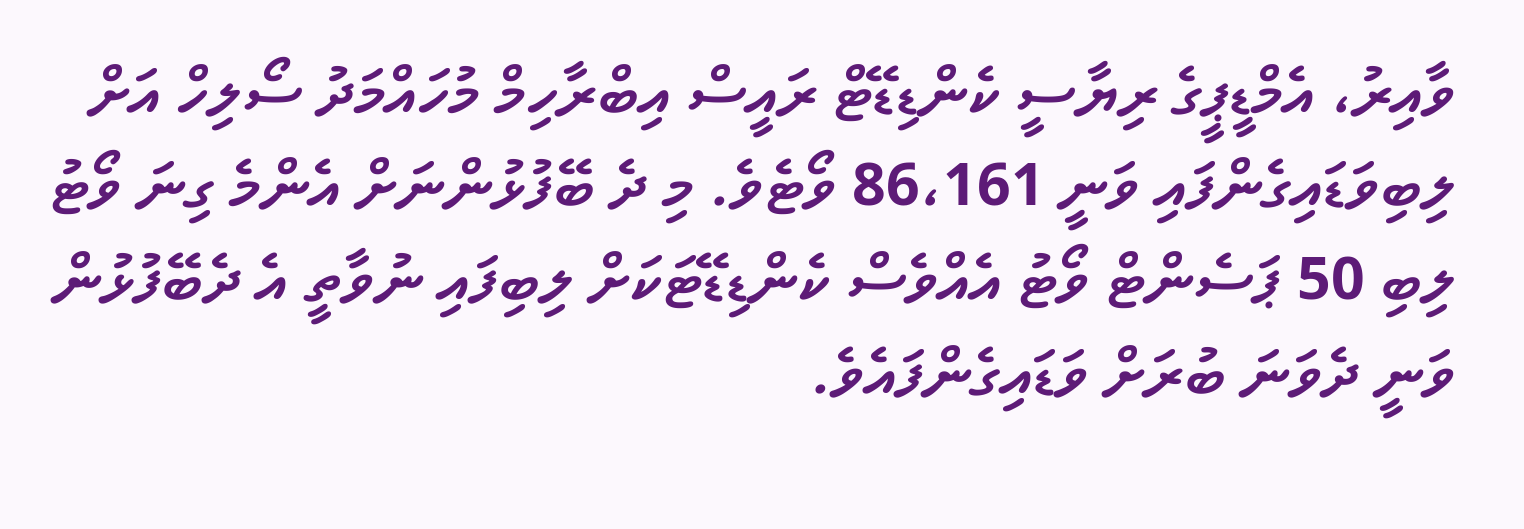ވާއިރު، އެމްޑީޕީގެ ރިޔާސީ ކެންޑިޑޭޓް ރައީސް އިބްރާހިމް މުހައްމަދު ސޯލިހް އަށް ލިބިވަޑައިގެންފައި ވަނީ 86،161 ވޯޓެވެ. މި ދެ ބޭފުޅުންނަށް އެންމެ ގިނަ ވޯޓު ލިބި 50 ޕަސެންޓް ވޯޓު އެއްވެސް ކެންޑިޑޭޓަކަށް ލިބިފައި ނުވާތީ އެ ދެބޭފުޅުން ވަނީ ދެވަނަ ބުރަށް ވަޑައިގެންފައެވެ.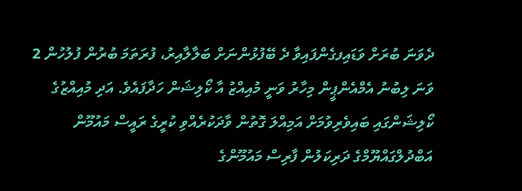ދެވަނަ ބުރަށް ވަޑައިފގެންފައިވާ ދެ ބޭފުޅުންނަށް ބަލާލާއިރު، ފުރަތަމަ ބުރުން ފުލުހުން 2 ވަނަ ލިބުނު އެމްއެންޕީން މިހާރު ވަނީ މުއިއްޒު އާ ކޯލިޝަން ހަދާފައެވެ. އަދި މުއިއްޒުގެ ކޯލިޝަންގައި ބައިވެރިވުމަށް އަމިއްލަ ގޮތުން ވާދަކުރެއްވި ކުރީގެ ރައީސް މައުމޫން އަބްދުލްގައްޔޫމްގެ ދަރިކަލުން ފާރިސް މައުމޫންގެ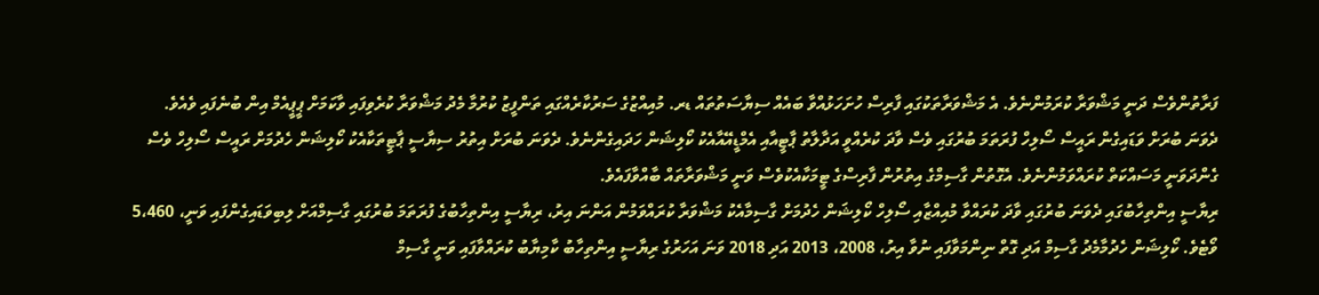ފަރާތުންވެސް ދަނީ މަޝްވަރާ ކުރަމުންނެވެ. އެ މަޝްވަރާތަކުގައި ފާރިސް ހުށަހަޅުއްވާ ބައެއް ސިޔާސަތުތައް ޑރ. މުއިއްޒުގެ ސަރުކާރެއްގައި ތަންފީޒު ކުރުމާ މެދު މަޝްވަރާ ކުރެވިފައި ވާކަމަށް ޕީޕީއެމް އިން ބުނެފައި ވެއެވެ.
ދެވަނަ ބުރަށް ވަޑައިގެން ރައީސް ސޯލިހް ފުރަތަމަ ބުރުގައި ވެސް ވާދަ ކުރެއްވީ އަދާލާތު ޕާޓީއާއި އެމްޑީއޭއާއެކު ކޯލިޝަން ހަދައިގެންނެވެ. ދެވަނަ ބުރަށް އިތުރު ސިޔާސީ ޕާޓީތަކާއެކު ކޯލިޝަން ހެދުމަށް ރައީސް ސޯލިހް ވެސް ގެންދަވަނީ މަސައްކަތް ކުރައްވަމުންނެވެ. އެގޮތުން ގާސިމްގެ އިތުރުން ފާރިސްގެ ޓީމަކާއެކުވެސް ވަނީ މަޝްވަރާތައް ބާއްވާފައެވެ.
ރިޔާސީ އިންތިހާބުގައި ދެވަނަ ބުރުގައި ވާދަ ކުރައްވާ މުއިއްޒާއި ސޯލިހް ކޯލިޝަން ހެދުމަށް ގާސިމާއެކު މަޝްވަރާ ކުރައްވަމުން އަންނަ އިރު، ރިޔާސީ އިންތިހާބުގެ ފުރަތަމަ ބުރުގައި ގާސިމްއަށް ލިބިވަޑައިގެންފައި ވަނީ، 5،460 ވޯޓެވެ. ކޯލިޝަން ހެދުމާމެދު ގާސިމް އަދި ގޮތް ނިންމަވާފައި ނުވާ އިރު، 2008، 2013 އަދި 2018 ވަނަ އަހަރުގެ ރިޔާސީ އިންތިހާބު ކާމިޔާބު ކުރައްވާފައި ވަނީ ގާސިމް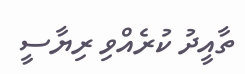ތާއީދު ކުރެއްވި ރިޔާސީ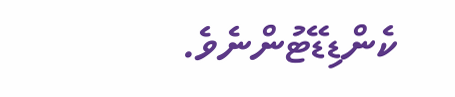ކެންޑިޑޭޓުންނެވެ.